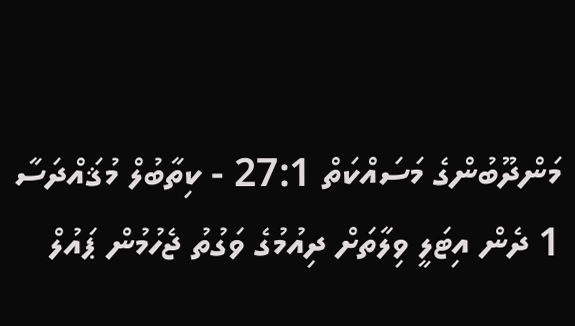މަންދޫބުންގެ މަސައްކަތް 27:1 - ކިތާބުލް މުޤައްދަސާ
1 ދެން އިޓަލީ ވިލާތަށް ދިއުމުގެ ވަގުތު ޖެހުމުން ޕައުލް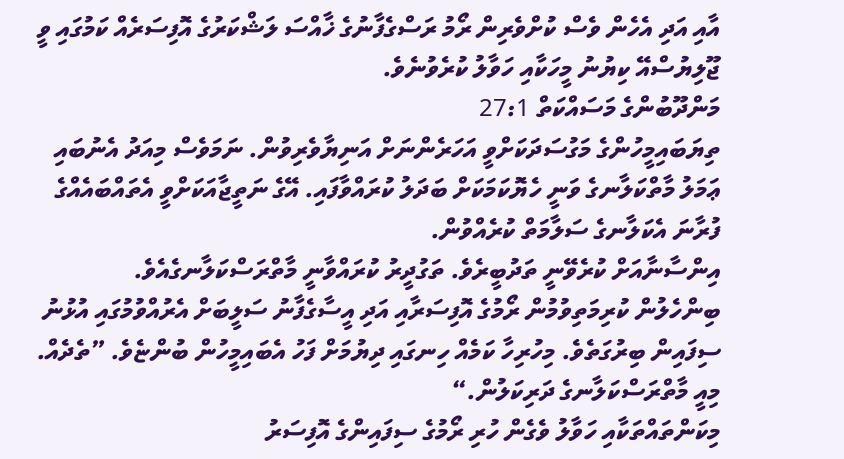އާއި އަދި އެހެން ވެސް ކުށްވެރިން ރޯމު ރަސްގެފާނުގެ ޚާއްސަ ލަޝްކަރުގެ އޮފިސަރެއް ކަމުގައި ވީ ޖޫލިޔުސްއޭ ކިޔުނު މީހަކާއި ހަވާލު ކުރެވުނެވެ.
މަންދޫބުންގެ މަސައްކަތް 27:1
ތިޔަބައިމީހުންގެ މަގުސަދަކަށްވީ އަހަރެންނަށް އަނިޔާވެރިވުން. ނަމަވެސް މިއަދު އެނުބައި ޢަމަލު މާތްކަލާނގެ ވަނީ ހެޔޮކަމަކަށް ބަދަލު ކުރައްވާފައި. އޭގެ ނަތީޖާއަކަށްވީ އެތައްބައެއްގެ ފުރާނަ އެކަލާނގެ ސަލާމަތް ކުރެއްވުން.
އިންސާނާއަށް ކުރެވޭނީ ތަދުބީރެވެ. ތަގުދީރު ކުރައްވާނީ މާތްރަސްކަލާނގެއެވެ.
ބިންހެލުން ކުރިމަތިވުމުން ރޯމުގެ އޮފިސަރާއި އަދި އީސާގެފާނު ސަލީބަށް އެރުއްވުމުގައި އުޅުނު ސިފައިން ބިރުގަތެވެ. މިހުރިހާ ކަމެއް ހިނގައި ދިޔުމަށް ފަހު އެބައިމީހުން ބުންޏެވެ. ”ތެދެއް. މިއީ މާތްރަސްކަލާނގެ ދަރިކަލުން.“
މިކަންތައްތަކާއި ހަވާލު ވެގެން ހުރި ރޯމުގެ ސިފައިންގެ އޮފިސަރު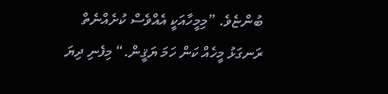ބުންޏެވެ. ”މިމީހާއަކީ އެއްވެސް ކުށެއްނެތް ރަނގަޅު މީހެއް ކަން ހަމަ ޔަޤީން.“ މިފެނި ދިޔަ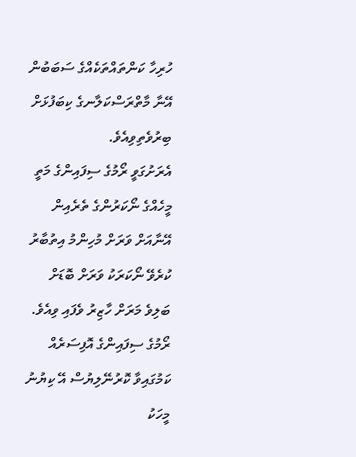ހުރިހާ ކަންތައްތަކެއްގެ ސަބަބުން އޭނާ މާތްރަސްކަލާނގެ ކިބަފުޅަށް ބިރުވެތިވިއެވެ.
އެރަށުގަވީ ރޯމުގެ ސިފައިންގެ މަތީ މީހެއްގެ ނޯކަރުންގެ ތެރެއިން އޭނާއަށް ވަރަށް މުހިންމު އިތުބާރު ކުރެވޭ ނޯކަރަކު ވަރަށް ބޮޑަށް ބަލިވެ މަރަށް ހާޒިރު ވެފައި ވިއެވެ.
ރޯމުގެ ސިފައިންގެ އޮފިސަރެއް ކަމުގައިވާ ކޮރުނޭލިޔުސް އޭ ކިޔުނު މީހަކު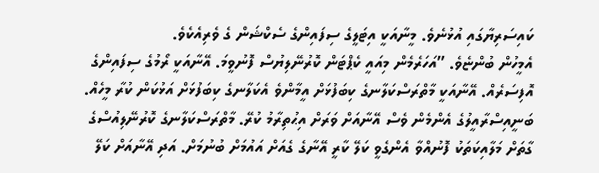ކައިސަރިޔާގައި އުޅުނެވެ. މީނާއަކީ އިޓަލީގެ ސިފައިންގެ ސެކްޝަން ގެ ވެރިއެކެވެ.
އެމީހުން ބުންޏެވެ. ”އަހަރެމެން މިއައީ ކެޕްޓަން ކޮރުނޭލިޔުސް ފޮނުވީމަ. އޭނާއަކީ ރޯމުގެ ސިފައިންގެ އޮފިސަރެއް. އޭނާއަކީ މާތްރަސްކަލާނގެ ކިބަފުޅަށް އީމާންވެ އެކަލާނގެ ކިބަފުޅަށް އަޅުކަން ކުރާ މީހެއް. ބަނީއިސްރާއީލުގެ އެންމެން ވެސް އޭނާއަށް ވަރަށް އިޙުތިރާމު ކުރޭ. މާތްރަސްކަލާނގެ ކޮރުނޭލިއުސްގެ ގާތަށް މަލާއިކަތަކު ފޮނުއްވާ އެންގެވީ ކަލޭ ކާރީ އޭނާގެ ގެއަށް އައުމަށް ބުނުމަށް. އަދި އޭނާއަށް ކަލޭ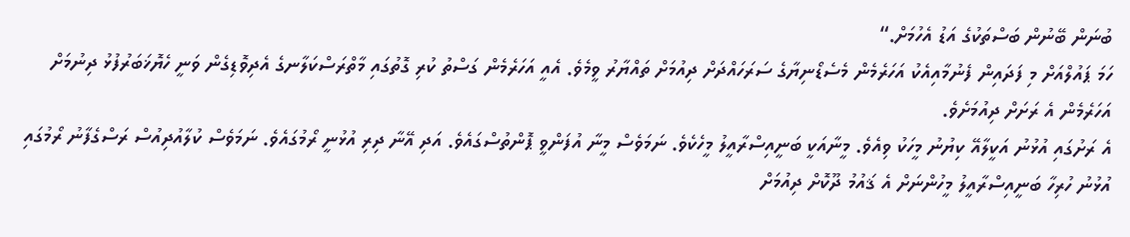ބުނަން ބޭނުން ބަސްތަކުގެ އަޑު އެހުމަށް.“
ހަމަ ޕައުލްއަށް މި ފަދައިން ފެނުމާއިއެކު އަހަރެމެން މެސެޑޯނިޔާގެ ސަރަހައްދަށް ދިއުމަށް ތައްޔާރު ވީމެވެ. އެއީ އަހަރެމެން ގަސްތު ކުރި ގޮތުގައި މާތްރަސްކަލާނގެ އެދިވޮޑިގެން ވަނީ ހެޔޮޚަބަރުފުޅު ދިނުމަށް އަހަރެމެން އެ ރަށަށް ދިއުމަށެވެ.
އެ ރަށުގައި އުޅުނު އަކީލާއޭ ކިޔުނު މީހަކު ވިއެވެ. މީނާއަކީ ބަނީއިސްރާއީލު މީހެކެވެ. ނަމަވެސް މީނާ އުފަންވީ ޕޮންތުސްގައެވެ. އަދި އޭނާ ދިރި އުޅުނީ ރޯމުގައެވެ. ނަމަވެސް ކުލާއުދިއުސް ރަސްގެފާނު ރޯމުގައި އުޅުނު ހުރިހާ ބަނީއިސްރާއީލު މީހުންނަށް އެ ޤައުމު ދޫކޮށް ދިއުމަށް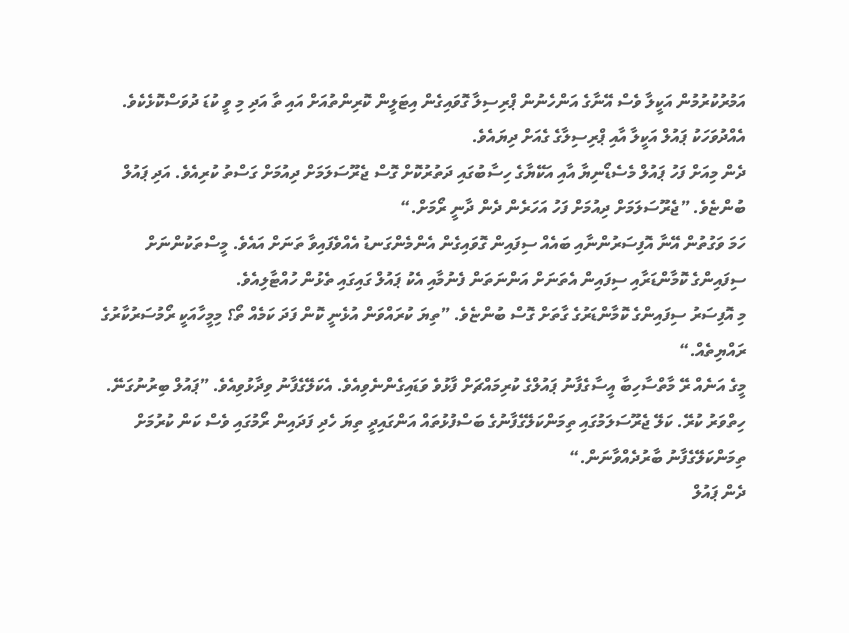އަމުރުކުރުމުން އަކީލާ ވެސް އޭނާގެ އަންހެނުން ޕްރިސިލާ ގޮވައިގެން އިޓަލީން ކޮރިންތުއަށް އައި ތާ އަދި މި ވީ ކުޑަ ދުވަސްކޮޅެކެވެ. އެއްދުވަހަކު ޕައުލް އަކީލާ އާއި ޕްރިސިލާގެ ގެއަށް ދިޔައެވެ.
ދެން މިއަށް ފަހު ޕައުލް މެސެޑޯނިޔާ އާއި އަކޭޔާގެ ހިސާބުގައި ދަތުރުކޮށް ގޮސް ޖެރޫސަލަމަށް ދިއުމަށް ގަސްތު ކުރިއެވެ. އަދި ޕައުލް ބުންޏެވެ. ”ޖެރޫސަލަމަށް ދިއުމަށް ފަހު އަހަރެން ދެން ދާނީ ރޯމަށް.“
ހަމަ ވަގުތުން އޭނާ އޮފިސަރުންނާއި ބައެއް ސިފައިން ގޮވައިގެން އެންމެންގަނޑު އެއްވެފައިވާ ތަނަށް އައެވެ. މީސްތަކުންނަށް ސިފައިންގެ ކޮމާންޑަރާއި ސިފައިން އެތަނަށް އަންނަތަން ފެނުމާއި އެކު ޕައުލް ގައިގައި ތެޅުން ހުއްޓާލިއެވެ.
މި އޮފިސަރު ސިފައިންގެ ކޮމާންޑަރުގެ ގާތަށް ގޮސް ބުންޏެވެ. ”ތިޔަ ކުރައްވަން އުޅެނީ ކޮން ފަދަ ކަމެއް ތޯ؟ މިމީހާއަކީ ރޯމުސަރުކާރުގެ ރައްޔިތެއް.“
މީގެ އަނެއް ރޭ މާތްސާހިބާ އީސާގެފާނު ޕައުލްގެ ކުރިމައްޗަށް ފާޅުވެ ވަޑައިގެންނެވިއެވެ. އެކަލޭގެފާނު ވިދާޅުވިއެވެ. ”ޕައުލް ބިރުނުގަނޭ. ހިތްވަރު ކުރޭ. ކަލޭ ޖެރޫސަލަމުގައި ތިމަންކަލޭގެފާނުގެ ބަސްފުޅުތައް އަންގައިދީ ތިޔަ ހެދި ފަދައިން ރޯމުގައި ވެސް ކަން ކުރުމަށް ތިމަންކަލޭގެފާނު ބާރުދެއްވާނަން.“
ދެން ޕައުލް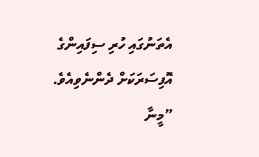އެތަނުގައި ހުރި ސިފައިންގެ އޮފިސަރަކަށް ދެންނެވިއެވެ. ”މީނާ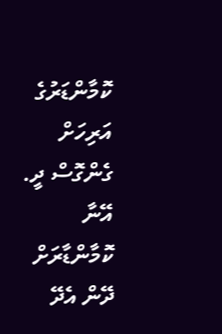ކޮމާންޑަރުގެ އަރިހަށް ގެންގޮސް ދީ. އޭނާ ކޮމާންޑާރަށް ދޭން އެދޭ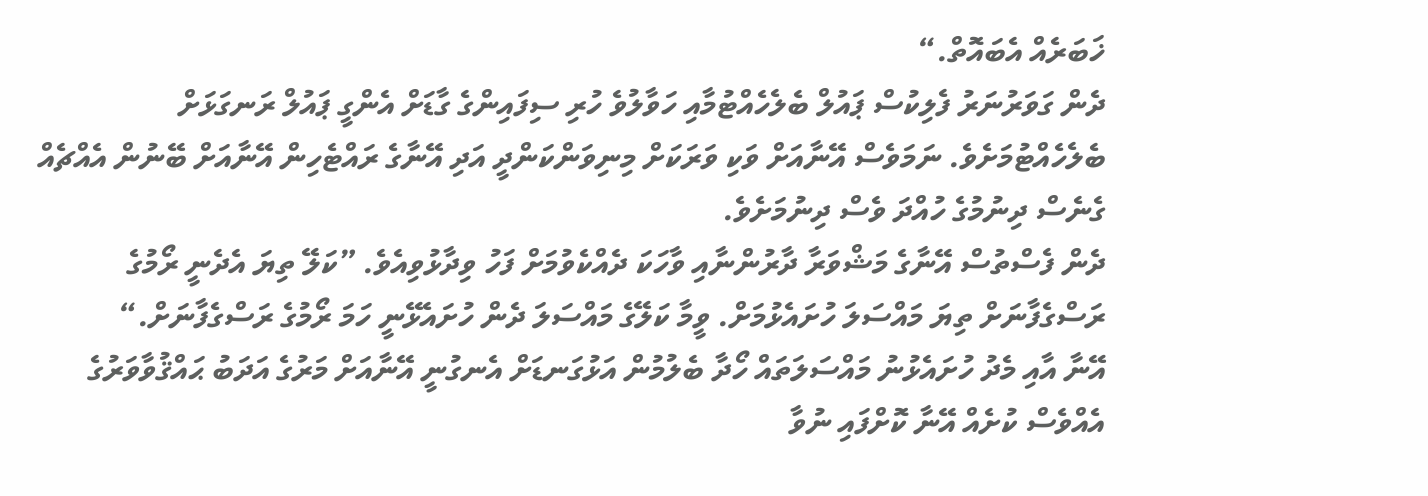ޚަބަރެއް އެބައޮތް.“
ދެން ގަވަރުނަރު ފެލިކުސް ޕައުލް ބެލެހެއްޓުމާއި ހަވާލުވެ ހުރި ސިފައިންގެ ގާޑަށް އެންގީ ޕައުލް ރަނގަޅަށް ބެލެހެއްޓުމަށެވެ. ނަމަވެސް އޭނާއަށް ވަކި ވަރަކަށް މިނިވަންކަންދީ އަދި އޭނާގެ ރައްޓެހިން އޭނާއަށް ބޭނުން އެއްޗެއް ގެނެސް ދިނުމުގެ ހުއްދަ ވެސް ދިނުމަށެވެ.
ދެން ފެސްތުސް އޭނާގެ މަޝްވަރާ ދާރުންނާއި ވާހަކަ ދެއްކެވުމަށް ފަހު ވިދާޅުވިއެވެ. ”ކަލޭ ތިޔަ އެދެނީ ރޯމުގެ ރަސްގެފާނަށް ތިޔަ މައްސަލަ ހުށައެޅުމަށް. ވީމާ ކަލޭގެ މައްސަލަ ދެން ހުށައެޅޭނީ ހަމަ ރޯމުގެ ރަސްގެފާނަށް.“
އޭނާ އާއި މެދު ހުށައެޅުނު މައްސަލަތައް ހޯދާ ބެލުމުން އަޅުގަނޑަށް އެނގުނީ އޭނާއަށް މަރުގެ އަދަބު ޙައްޤުވާވަރުގެ އެއްވެސް ކުށެއް އޭނާ ކޮށްފައި ނުވާ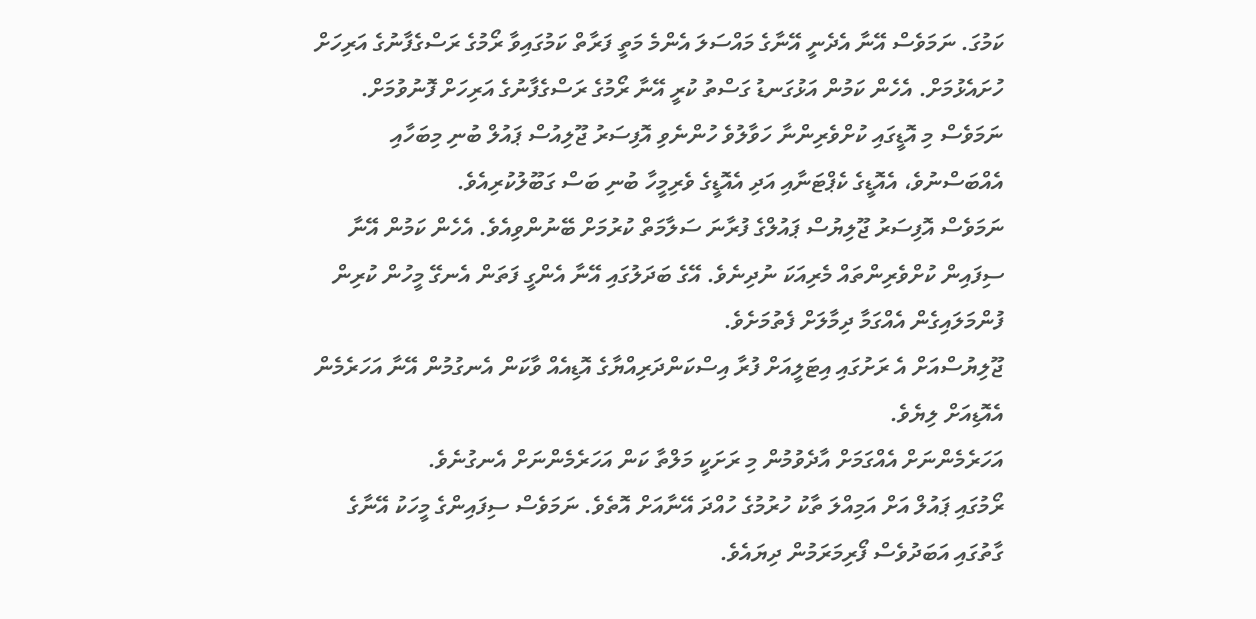ކަމުގަ. ނަމަވެސް އޭނާ އެދެނީ އޭނާގެ މައްސަލަ އެންމެ މަތީ ފަރާތް ކަމުގައިވާ ރޯމުގެ ރަސްގެފާނުގެ އަރިހަށް ހުށައެޅުމަށް. އެހެން ކަމުން އަޅުގަނޑު ގަސްތު ކުރީ އޭނާ ރޯމުގެ ރަސްގެފާނުގެ އަރިހަށް ފޮނުވުމަށް.
ނަމަވެސް މި އޮޑީގައި ކުށްވެރިންނާ ހަވާލުވެ ހުންނެވި އޮފިސަރު ޖޫލިއުސް ޕައުލް ބުނި މިބަހާއި އެއްބަސްނުވެ، އެއޮޑީގެ ކެޕްޓަނާއި އަދި އެއޮޑީގެ ވެރިމީހާ ބުނި ބަސް ގަބޫލުކުރިއެވެ.
ނަމަވެސް އޮފިސަރު ޖޫލިޔުސް ޕައުލްގެ ފުރާނަ ސަލާމަތް ކުރުމަށް ބޭނުންވިއެވެ. އެހެން ކަމުން އޭނާ ސިފައިން ކުށްވެރިންތައް މެރިއަކަ ނުދިނެވެ. އޭގެ ބަދަލުގައި އޭނާ އެންގީ ފަތަން އެނގޭ މީހުން ކުރިން ފުންމަލައިގެން އެއްގަމާ ދިމާލަށް ފެތުމަށެވެ.
ޖޫލިޔުސްއަށް އެ ރަށުގައި އިޓަލީއަށް ފުރާ އިސްކަންދަރިއްޔާގެ އޮޑިއެއް ވާކަން އެނގުމުން އޭނާ އަހަރެމެން އެއޮޑިއަށް ލިޔެވެ.
އަހަރެމެންނަށް އެއްގަމަށް އާދެވުމުން މި ރަށަކީ މަލްތާ ކަން އަހަރެމެންނަށް އެނގުނެވެ.
ރޯމުގައި ޕައުލް އަށް އަމިއްލަ ތާކު ހުރުމުގެ ހުއްދަ އޭނާއަށް އޮތެވެ. ނަމަވެސް ސިފައިންގެ މީހަކު އޭނާގެ ގާތުގައި އަބަދުވެސް ފޯރިމަރަމުން ދިޔައެވެ.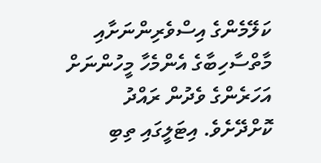ކަލޭމެންގެ އިސްވެރިންނަށާއި މާތްސާހިބާގެ އެންމެހާ މީހުންނަށް އަހަރެންގެ ވެދުން ރައްދު ކޮށްދޭށެވެ. އިޓަލީގައި ތިބި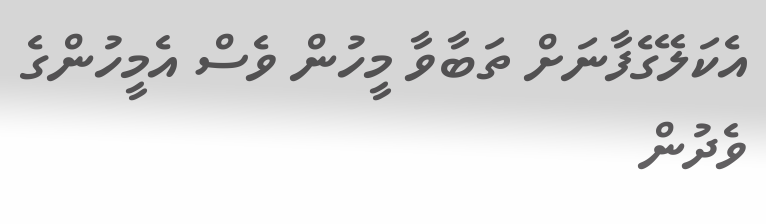އެކަލޭގެފާނަށް ތަބާވާ މީހުން ވެސް އެމީހުންގެ ވެދުން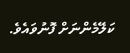ކަލޭމެންނަށް ފޮނުވައެވެ.